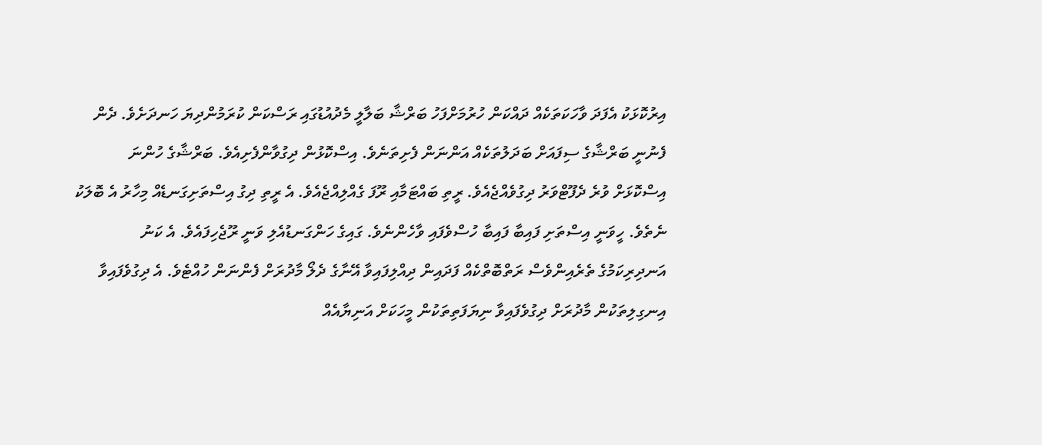އިރުކޮޅަކު އެފަދަ ވާހަކަތަކެއް ދައްކަން ހުރުމަށްފަހު ބަރްޝާ ބަލާލީ މެދުއުޑުގައި ރަސްކަން ކުރަމުންދިޔަ ހަނދަށެވެ. ދެން ފެނުނީ ބަރްޝާގެ ސިފައަށް ބަދަލުތަކެއް އަންނަން ފެށިތަނެވެ. އިސްކޮޅުން ދިގުވާންފެށިއެވެ. ބަރްޝާގެ ހުންނަ އިސްކޮޅަށް ވުރެ ދެފޫޓްވަރު ދިގުވެއްޖެއެވެ. ރީތި ބައްޓަމާއި ރޫފަ ގެއްލިއްޖެއެވެ. އެ ރީތި ދިގު އިސްތަށިގަނޑެއް މިހާރު އެ ބޮލަކު ނެތެވެ. ހީވަނީ އިސްތަށި ފައިބާ ފައިބާ ހުސްވެފައި ވާހެންނެވެ. ގައިގެ ހަންގަނޑުއެލި ވަނީ ރޫޖެހިފައެވެ. އެ ކަނު އަނދިރިކަމުގެ ތެރެއިންވެސް ރަތްބޮތްކެއް ފަދައިން ދިއްލިފައިވާ އޭނާގެ ދެލޯ މާދުރަށް ފެންނަން ހުއްޓެވެ. އެ ދިގުވެފައިވާ އިނގިލިތަކުން މާދުރަށް ދިގުވެފައިވާ ނިޔަފަތިތަކުން މީހަކަށް އަނިޔާއެއް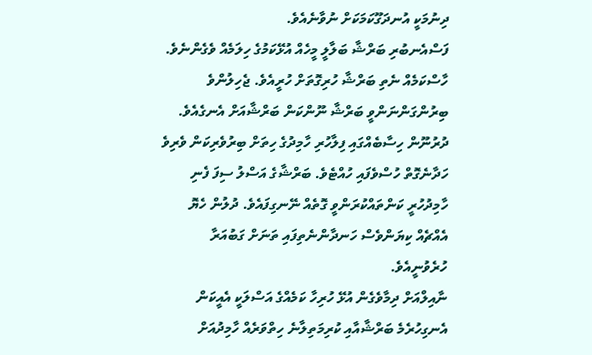ދިނުމަކީ އުނދަގޫކަމަކަށް ނުވާނެއެވެ.
ފަސްއެނބުރި ބަރްޝާ ބަލާލީ މީހެއް އުޅޭކަމުގެ ހިލަމެއް ވެގެންނެވެ.
ހާސްކަމެއް ނެތި ބަރްޝާ ހުރިގޮތަށް ހުރީއެވެ. ޖެހިލުންވެ ބިރުންގަންނަންވީ ބަރްޝާ ނޫންކަން ބަރްޝާއަށް އެނގެއެވެ. ދުރުނޫން ހިސާބެއްގައި ފިލާހުރި ހާމިދުގެ ހިތަށް ބިރުވެރިކަން ވެރިވެ ހަދާނެގޮތް ހުސްވެފައި ހުއްޓެވެ. ބަރްޝާގެ އަސްލު ސިފަ ފެނި ހާމިދުހުރީ ކަންތައްކުރަންވީ ގޮތެއް ނޭނގިފައެވެ. ދުލުން ހެޔޮ އެއްޗެއް ކިޔަންވެސް ހަނދާންނެތިފައި ތަނަށް ގަބުއަރާ ހުރެވުނީއެވެ.
ނާއިލްއަށް ދިމާވެގެން އުޅޭ ހުރިހާ ކަމެއްގެ އަސްލަކީ އެއީކަން އެނގިހުރެމެ ބަރްޝާއާއި ކުރިމަތިލާނެ ހިތްވަރެއް ހާމިދުއަށް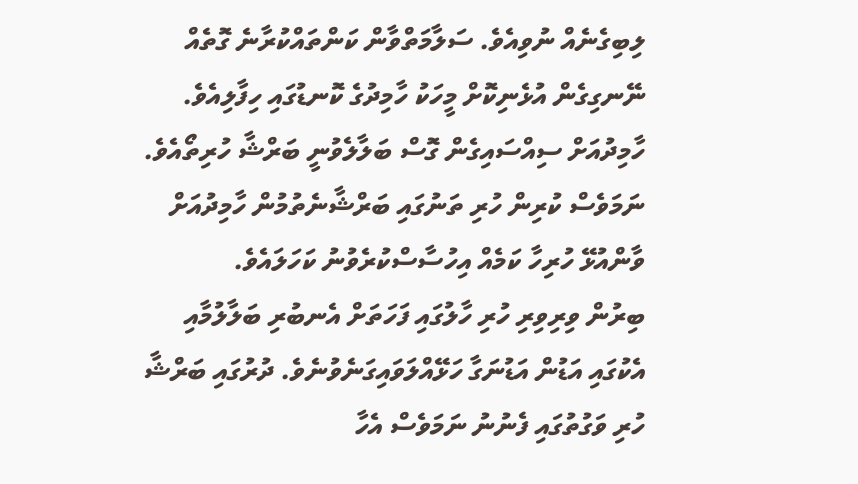ލިބިގެނެއް ނުވިއެވެ. ސަލާމަތްވާން ކަންތައްކުރާނެ ގޮތެއް ނޭނގިގެން އުޅެނިކޮށް މީހަކު ހާމިދުގެ ކޮނޑުގައި ހިފާލިއެވެ. ހާމިދުއަށް ސިއްސައިގެން ގޮސް ބަލާލެވުނީ ބަރްޝާ ހުރިތޯއެވެ. ނަމަވެސް ކުރިން ހުރި ތަނުގައި ބަރްޝާނެތުމުން ހާމިދުއަށް ވާންއުޅޭ ހުރިހާ ކަމެއް އިހުސާސްކުރެވުނު ކަހަލައެވެ.
ބިރުން ވިރިވިރި ހުރި ހާލުގައި ފަހަތަށް އެނބުރި ބަލާލުމާއި އެކުގައި އަޑުން އަޑުނަގާ ހަޅޭއްލަވައިގަނެވުނެވެ. ދުރުގައި ބަރްޝާ ހުރި ވަގުތުގައި ފެނުނު ނަމަވެސް އެހާ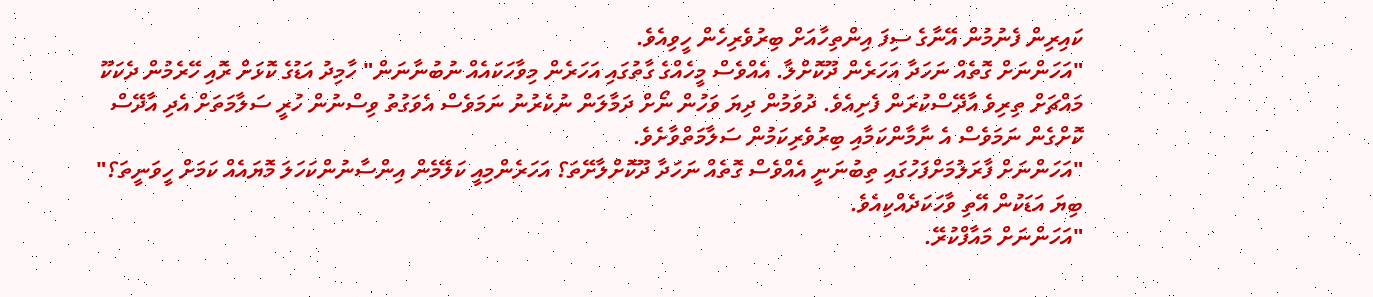ކައިރިން ފެނުމުން އޭނާގެ ސިފަ އިންތިހާއަށް ބިރުވެރިހެން ހީވިއެވެ.
"އަހަންނަށް ގޮތެއް ނަހަދާ އަހަރެން ދޫކޮށްލާ. އެއްވެސް މީހެއްގެ ގާތުގައި އަހަރެން މިވާހަކައެއް ނުބުނާނަން" ހާމިދު އަޑުގެ ކޮޅަށް ރޮއި ހޭރެމުން ދެކަކޫ މައްޗަށް ތިރިވެ އާދޭސްކުރަން ފެށިއެވެ. ދުވަމުން ދިޔަ ވަހުން ނޯށް ދަމާލަން ނުކެރުނު ނަމަވެސް އެވަގުތު ވިސްނުން ހުރީ ސަލާމަތަށް އެދި އާދޭސް ކޮށްގެން ނަމަވެސް އެ ނާމާންކަމާއި ބިރުވެރިކަމުން ސަލާމަތްވާށެވެ.
"އަހަންނަށް ފާރަލުމަށްފަހުގައި ތިބުނަނީ އެއްވެސް ގޮތެއް ނަހަދާ ދޫކޮށްލާށޭތަ؟ އަހަރެންމިއީ ކަލޭމެން އިންސާނުންކަހަލަ މޮޔައެއް ކަމަށް ހީވަނީތަ؟" ބިޔަ އަޑަކުން އޭތި ވާހަކަދެއްކިއެވެ.
"އަހަންނަށް މައާފްކުރޭ.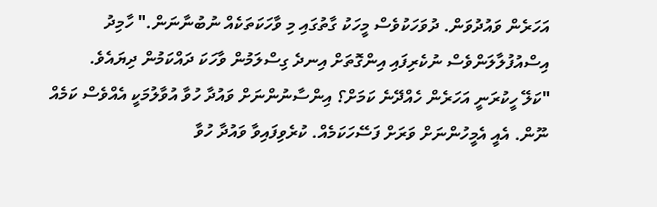އަހަރެން ވައުދުވަން. ދުވަހަކުވެސް މީހަކު ގާތުގައި މި ވާހަކަތަކެއް ނުބުނާނަން." ހާމިދު އިސްއުފުލާލަންވެސް ނުކެރިފައި އިންގޮތަށް އިނދެ ގިސްލަމުން ވާހަކަ ދައްކަމުން ދިޔައެވެ.
"ކަލޭ ހީކުރަނީ އަހަރެން ހެއްދޭނެ ކަމަށް؟ އިންސާނުންނަށް ވައުދާ ހުވާ އުވާލުމަކީ އެއްވެސް ކަމެއް ނޫން. އެއީ އެމީހުންނަށް ވަރަށް ފަސޭހަކަމެއް. ކުރެވިފައިވާ ވައުދާ ހުވާ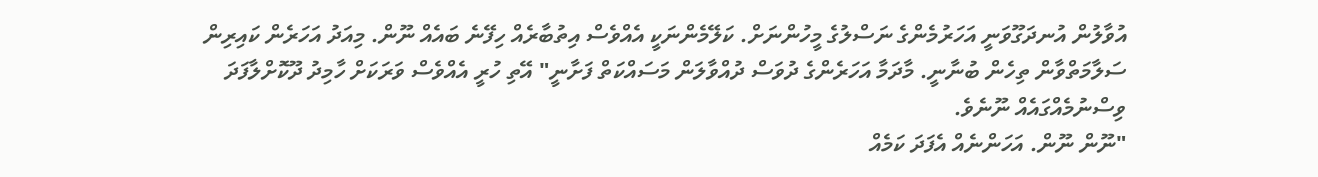އުވާލުން އުނދަގޫވަނީ އަހަރުމެންގެ ނަސްލުގެ މީހުންނަށް. ކަލޭމެންނަކީ އެއްވެސް އިތުބާރެއް ހިފޭނެ ބައެއް ނޫން. މިއަދު އަހަރެން ކައިރިން ސަލާމަތްވާން ތިހެން ބުނާނީ. މާދަމާ އަހަރެންގެ ދުވަސް ދުއްވާލަން މަސައްކަތް ފަށާނީ" އޭތި ހުރީ އެއްވެސް ވަރަކަށް ހާމިދު ދޫކޮށްލާފަދަ ވިސްނުމެއްގައެއް ނޫނެވެ.
"ނޫން ނޫން. އަހަންނެއް އެފަދަ ކަމެއް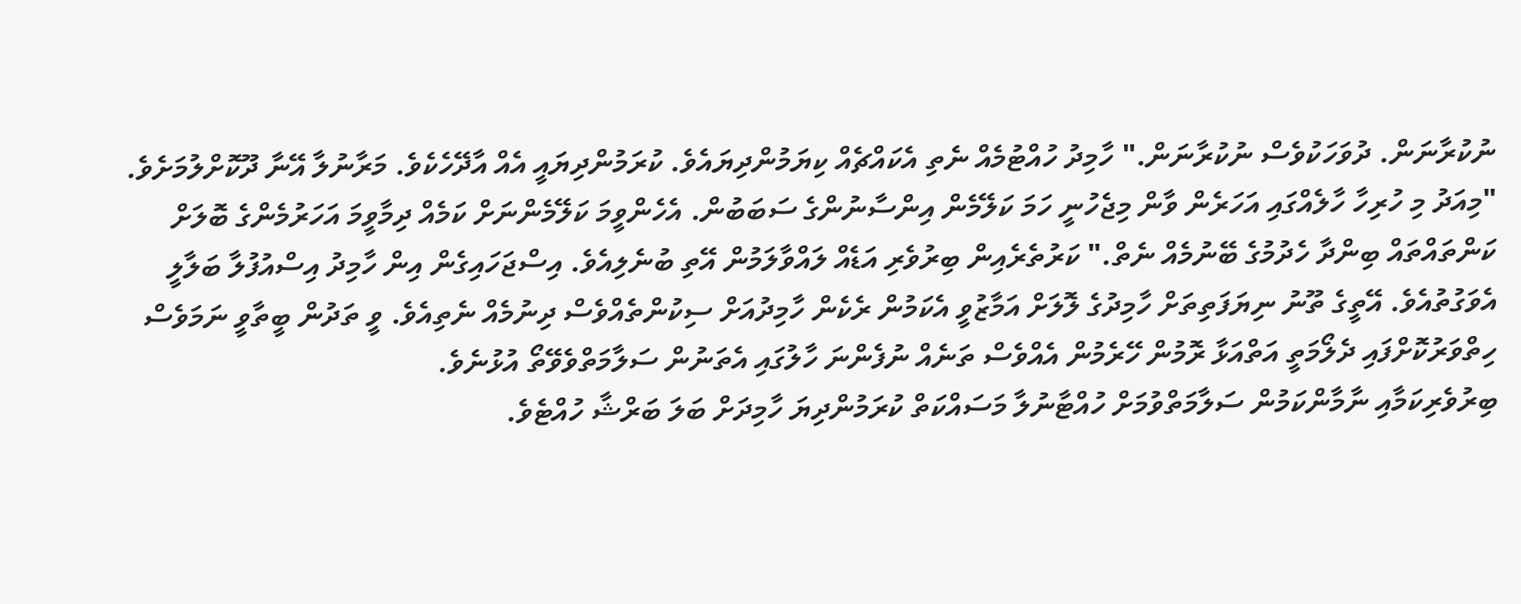ނުކުރާނަން. ދުވަހަކުވެސް ނުކުރާނަން." ހާމިދު ހުއްޓުމެއް ނެތި އެކައްޗެއް ކިޔަމުންދިޔައެވެ. ކުރަމުންދިޔައީ އެއް އާދޭހެކެވެ. މަރާނުލާ އޭނާ ދޫކޮށްލުމަށެވެ.
"މިއަދު މި ހުރިހާ ހާލެއްގައި އަހަރެން ވާން މިޖެހުނީ ހަމަ ކަލޭމެން އިންސާނުންގެ ސަބަބުން. އެހެންވީމަ ކަލޭމެންނަށް ކަމެއް ދިމާވީމަ އަހަރުމެންގެ ބޮލަށް ކަންތައްތައް ބިންދާ ހެދުމުގެ ބޭނުމެއް ނެތް." ކަރުތެރެއިން ބިރުވެރި އަޑެއް ލައްވާލަމުން އޭތި ބުނެލިއެވެ. އިސްޖަހައިގެން އިން ހާމިދު އިސްއުފުލާ ބަލާލީ އެވަގުތުއެވެ. އޭތީގެ ތޫނު ނިޔަފަތިތަށް ހާމިދުގެ ލޮލަށް އަމާޒުވީ އެކަމުން ރެކެން ހާމިދުއަށް ސިކުންތެއްވެސް ދިނުމެއް ނެތިއެވެ. ވީ ތަދުން ބީތާވީ ނަމަވެސް ހިތްވަރުކޮށްފައި ދެލޯމަތީ އަތްއަޅާ ރޮމުން ހޭރެމުން އެއްވެސް ތަނެއް ނުފެންނަ ހާލުގައި އެތަނުން ސަލާމަތްވެވޭތޯ އުޅުނެވެ.
ބިރުވެރިކަމާއި ނާމާންކަމުން ސަލާމަތްވުމަށް ހުއްޓާނުލާ މަސައްކަތް ކުރަމުންދިޔަ ހާމިދަށް ބަލަ ބަރްޝާ ހުއްޓެވެ.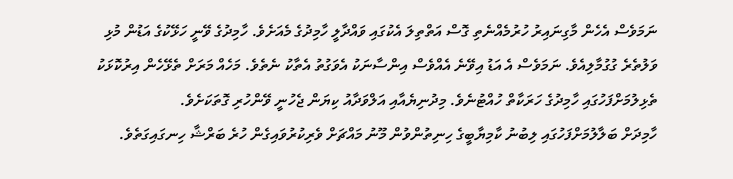ނަމަވެސް އެހެން މާގިނައިރު ހުރުމެއްނެތި ގޮސް އަތްތިލަ އެކުގައި ވައްދާލީ ހާމިދުގެ މެއަށެވެ. ހާމިދުގެ ވޭނީ ހަޅޭކުގެ އަޑުން މުޅި ވަލުތެރެ ގުގުމާލިއެވެ. ނަމަވެސް އެ އަޑު އިވޭނެ އެއްވެސް އިންސާނަކު އެވަގުތު އެތާކު ނެތެވެ. މަހެއް މަރަށް ތެޅޭހެން އިރުކޮޅަކު ތެޅިލުމަށްފަހުގައި ހާމިދުގެ ހަރަކާތް ހުއްޓުނެވެ. މިދުނިޔެއާއި އަލްވަދާއު ކިޔަން ޖެހުނީ ވޭންހުރި ގޮތަކަށެވެ.
ހާމިދަށް ބަލާލުމަށްފަހުގައި ލިބުނު ކާމިޔާބީގެ ހިނިތުންވުން މޫނު މައްޗަށް ވެރިކުރުވައިގެން ހުރެ ބަރްޝާ ހިނގައިގަތެވެ.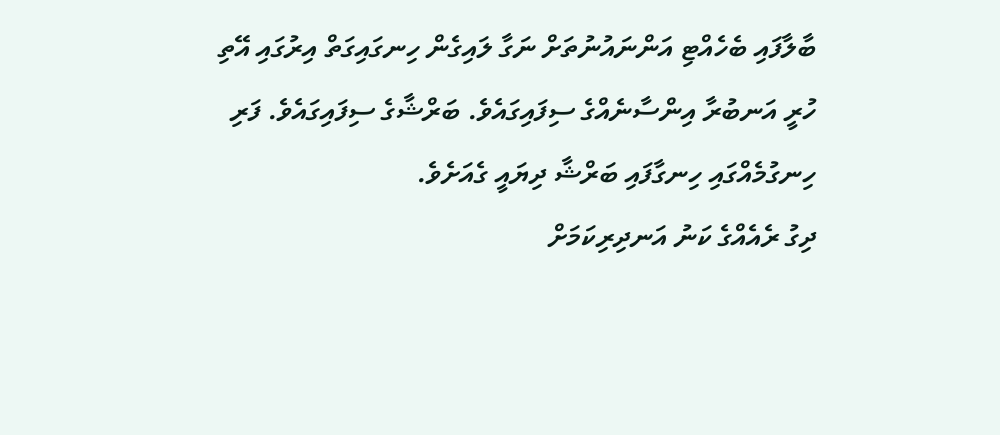ބާލާފައި ބެހެއްޓި އަންނައުނުތަށް ނަގާ ލައިގެން ހިނގައިގަތް އިރުގައި އޭތި ހުރީ އަނބުރާ އިންސާނެއްގެ ސިފައިގައެވެ. ބަރްޝާގެ ސިފައިގައެވެ. ފަރި ހިނގުމެއްގައި ހިނގާފައި ބަރްޝާ ދިޔައީ ގެއަށެވެ.
ދިގު ރެއެއްގެ ކަނު އަނދިރިކަމަށް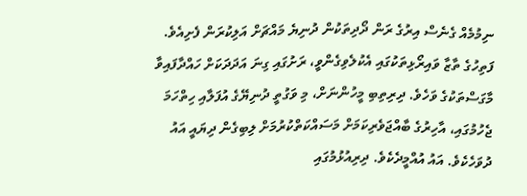ނިމުމެއް ގެނެސް އިރުގެ ރަން ދޯދިތަކުން ދުނިޔެ މައްޗަށް އަލިކުރަން ފެށިއެވެ. ފަތިހުގެ ތާޒާ ވައިރޯޅިތަކުގައި އެކުލެވިގެންވީ، ރަށުގައި ގިނަ އަދަދަކަށް ހައްދާފައިވާ މާގަސްތަކުގެ ވަހެވެ. ދިރިތިބި މީހުންނަށް، މި ވަގުތީ ދުނިޔޭގެ އުފަލާއި ހިތްހަމަ ޖެހުމުގައި، އާހިރުގެ ބާއްޖަވެރިކަމަށް މަސައްކަތްކުރުމަށް ލިބިގެން ދިޔައީ އައު ދުވަހެކެވެ. އައު އުއްމީދެކެވެ. ދިރިއުޅުމުގައި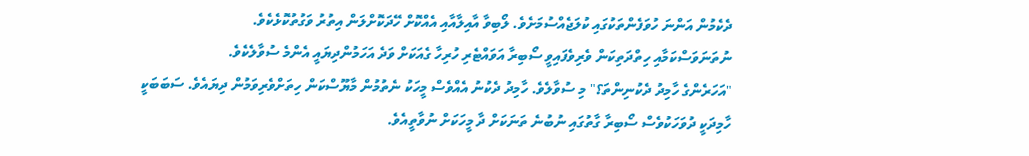ދެކެމުން އަންނަ ހުވަފެންތަކުގައި ކުލަޖެއްސުމަށެވެ. ލޯބިވާ އާއިލާއާއި އެއްކޮށް ހޭދަކޮށްލަން އިތުރު ވަގުތުކޮޅެކެވެ.
ނުތަނަވަސްކަމާއި ހިތްދަތިކަން ވެރިވެފައިވީ ސޯބިރާ އަވައްޓެރި ހުރިހާ ގެއަކަށް ވަދެ އަހަމުންދިޔައީ އެންމެ ސުވާލެކެވެ.
"އަހަރެންގެ ހާމިދު ދެކުނިންތަ؟" މި ސުވާލެވެ. ހާމިދު ދެކުނު އެއްވެސް މީހަކު ނެތުމުން މާޔޫސްކަން ހިތަށްވެރިވަމުން ދިޔައެވެ. ސަބަބަކީ ހާމިދަކީ ދުވަހަކުވެސް ސޯބިރާ ގާތުގައި ނުބުނެ ތަނަކަށް ދާ މީހަކަށް ނުވާތީއެވެ.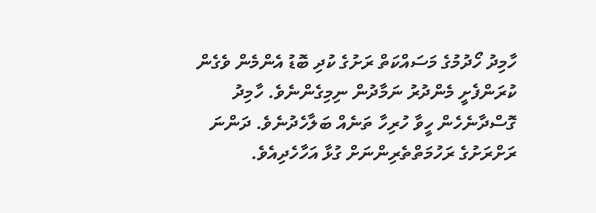ހާމިދު ހޯދުމުގެ މަސައްކަތް ރަށުގެ ކުދި ބޮޑު އެންމެން ވެގެން ކުރަންފެށީ މެންދުރު ނަމާދުން ނިމިގެންނެވެ. ހާމިދު ގޮސްދާނެހެން ހީވާ ހުރިހާ ތަނެއް ބަލާހެދުނެވެ. ދަންނަ ރަށްރަށުގެ ރަހުމަތްތެރިންނަށް ގުޅާ އަހާހެދިއެވެ.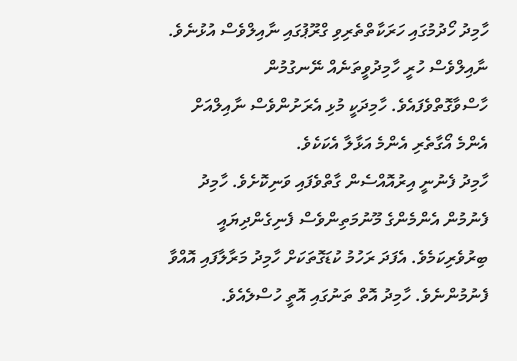ހާމިދު ހޯދުމުގައި ހަރަކާތްތެރިވި ގްރޫޕުގައި ނާއިލްވެސް އުޅުނެވެ. ނާއިލްވެސް ހުރީ ހާމިދުވީތަނެއް ނޭނގުމުން ހާސްވާގޮތްވެފައެވެ. ހާމިދަކީ މުޅި އެރަށުންވެސް ނާއިލްއަށް އެންމެ އޯގާތެރި އެންމެ އަޅާލާ އެކަކެވެ.
ހާމިދު ފެނުނީ އިރުއޮއްސެން ގާތްވެފައި ވަނިކޮށެވެ. ހާމިދު ފެނުމުން އެންމެންގެ މޫނުމަތިންވެސް ފެނިގެންދިޔައީ ބިރުވެރިކަމެވެ. އެފަދަ ރަހުމު ކުޑަގޮތަކަށް ހާމިދު މަރާލާފައި އޮއްވާ ފެނުމުންނެވެ. ހާމިދު އޮތް ތަނުގައި އޮތީ ހުސްލެއެވެ.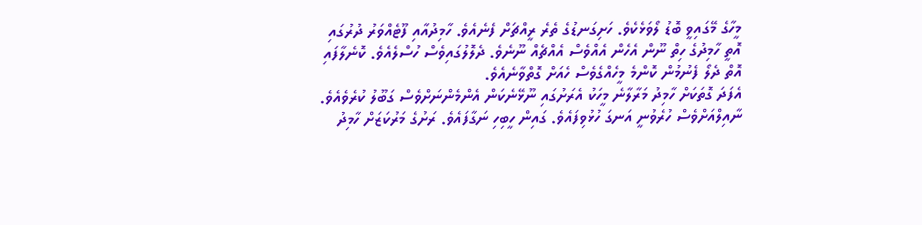މީހާގެ މޭގައިވީ ބޮޑު ލޯވަޅެކެވެ. ހަށިގަނޑުގެ ތެރެ ރީއްޗަށް ފެނެއެވެ. ހާމިދުއާއި ފޫޓެއްވަރު ދުރުގައި އޮތީ ހާމިދުގެ ހިތް ނޫން އެހެން އެއްވެސް އެއްޗެއް ނޫނެވެ. ދެލޮލުގައިވެސް ހުސްލެއެވެ. ކޮނެލާފައި އޮތް ދެލޯ ފެނުމުން ކޮންމެ މީހެއްގެވެސް ހެއަށް ގޮތްވާނެއެވެ.
އެފަދަ ގޮތަކަށް ހާމިދު މަރާލާނެ މީހަކު އެރަށުގައި ނޫޅޭނެކަން އެންމެންނަށްވެސް ގަބޫލު ކުރެވެއެވެ. ނާއިލްއަށްވެސް ހުރެވުނީ އަނގަ ހުޅުވިފައެވެ. ގައިން ހީބިހި ނަގާފައެވެ. ރަށުގެ މަރުކަޒަށް ހާމިދު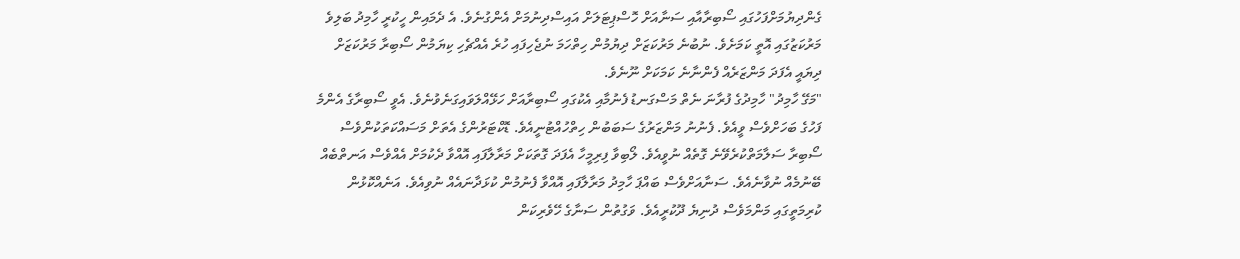ގެންދިޔުމަށްފަހުގައި ސޯބިރާއާއި ސަނާއަށް ހޮސްޕިޓަލަށް އައިސްދިނުމަށް އެންގުނެވެ. އެ ދެމައިން ހީކުރީ ހާމިދު ބަލިވެ މަރުކަޒުގައި އޮތީ ކަމަށެވެ. ނުބުނެ މަރުކަޒަށް ދިޔުމުން ހިތްހަމަ ނުޖެހިފައި ހުރެ އެއްޗެހި ކިޔަމުން ސޯބިރާ މަރުކަޒަށް ދިޔައީ އެފަދަ މަންޒަރެއް ފެންނާނެ ކަމަކަށް ނޫނެވެ.
"މަގޭ ހާމިދު" ހާމިދުގެ ފުރާނަ ނެތް މަސްގަނޑު ފެނުމާއި އެކުގައި ސޯބިރާއަށް ހަޅޭއްލަވައިގަނެވުނެވެ. އެވީ ސޯބިރާގެ އެންމެ ފަހުގެ ބަހަށްވެސް ވީއެވެ. ފެނުނު މަންޒަރުގެ ސަބަބުން ހިތްހުއްޓުނީއެވެ. ޑޮކްޓަރުންގެ އެތަށް މަސައްކަތަކުންވެސް ސޯބިރާ ސަލާމަތްކުރެވޭނެ ގޮތެއް ނުވީއެވެ. ލޯބިވާ ފިރިމީހާ އެފަދަ ގޮތަކަށް މަރާލާފައި އޮއްވާ ދެކުމަށް އެއްވެސް އަނތްބެއް ބޭނުމެއް ނުވާނެއެވެ. ސަނާއަށްވެސް ބައްޕަ ހާމިދު މަރާލާފައި އޮއްވާ ފެނުމުން ކުޅަދާނައެއް ނުވިއެވެ. އަނެއްކޮޅުން ކުރިމަތީގައި މަންމަވެސް ދުނިޔެ ދޫކުރީއެވެ. ވަގުތުން ސަނާގެ ހޭވެރިކަން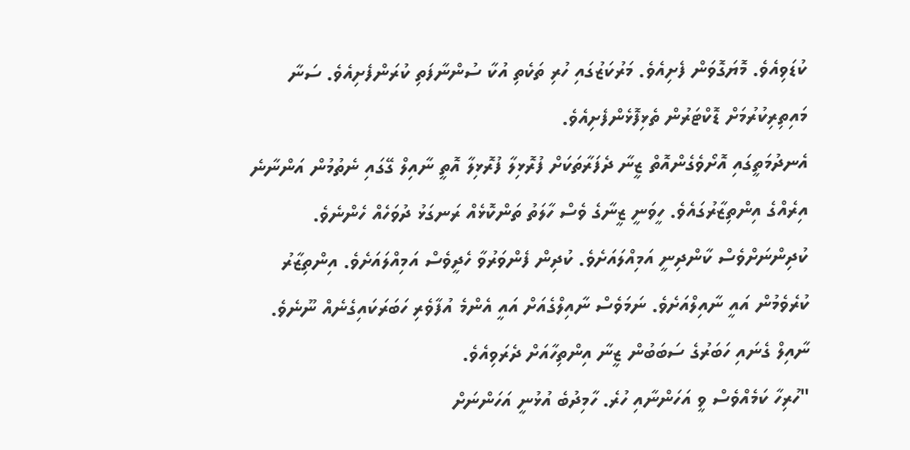ކުޑަވިއެވެ. މޮޔަގޮވަން ފެށިއެވެ. މަރުކަޒުގައި ހުރި ތަކެތި އުކާ ސުންނާފަތި ކުރަންފެށިއެވެ. ސަނާ މައިތިރިކުރުމަށް ޑޮކްޓަރުން ތެޅިފޮޅެންފެށިއެވެ.
އެނދުމަތީގައި އޮށޯވެގެންއޮތް ޒީނާ ދެފަރާތަކަށް ފުރޮޅިލާ ފުރޮޅިލާ އޮތީ ނާއިލް ގޭގައި ނެތުމުން އަންނާނެ އިރެއްގެ އިންތިޒާރުގައެވެ. ހީވަނީ ޒީނާގެ ވެސް ހާލަތު ތަންކޮޅެއް ރަނގަޅު ދުވަހެއް ހެންނެވެ. ކުދިންނަށްވެސް ކާންދިނީ އަމިއްލައަށެވެ. ކުދިން ފެންވަރުވާ ހެދީވެސް އަމިއްލައަށެވެ. އިންތިޒާރު ކުރެވެމުން އައީ ނާއިލްއަށެވެ. ނަމަވެސް ނާއިލްގެއަށް އައީ އެންމެ އުފާވެރި ހަބަރަކައިގެނެއް ނޫނެވެ. ނާއިލް ގެނައި ހަބަރުގެ ސަބަބުން ޒީނާ އިންތިހާއަށް ދެރަވިއެވެ.
"ހުރިހާ ކަމެއްވެސް ވީ އަހަންނާއި ހުރެ. ހާމިދުބެ އުޅުނީ އަހަންނަށް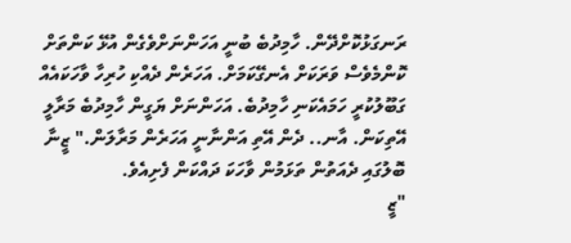ރަނގަޅުކޮށްދޭން. ހާމިދުބެ ބުނީ އަހަންނަށްވެގެން އުޅޭ ކަންތަށް ކޮންމެވެސް ވަރަކަށް އެނގޭކަމަށް. އަހަރެން ދެއްކި ހުރިހާ ވާހަކައެއް ގަބޫލުކުރީ ހަމައެކަނި ހާމިދުބެ. އަހަންނަށް ޔަގީން ހާމިދުބެ މަރާލީ އޭތިކަން. އާނ.. ދެން އޭތި އަންނާނީ އަހަރެން މަރާލަން." ޒީނާ ބޮލުގައި ދެއަތުން ތަޅަމުން ވާހަކަ ދައްކަން ފެށިއެވެ.
"ޒީ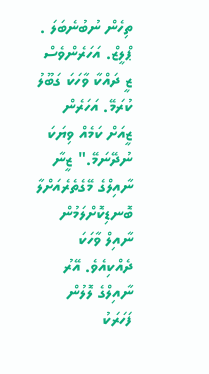ތިހެން ނުބުނެބަލަ . ޕްލީޒް. އަހަރެންވެސް ޒީ ދައްކާ ވާހަކަ ގަބޫލު ކުރަމޭ. އަހަރެން ޒީއަށް ކަމެއް ވިޔަކަ ނުދޭނަމޭ." ޒީނާ ނާއިލްގެ މޭގެތެރެއަށްލާ ބޮނޑިކޮށްލަމުން ނާއިލް ވާހަކަ ދެއްކިއެވެ. އޭރު ނާއިލްގެ ލޮލުން ފަހަރަކު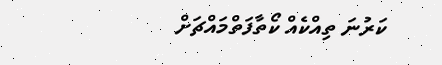ކަރުނަ ތިއްކެއް ކޯތާފަތްމައްޗަށް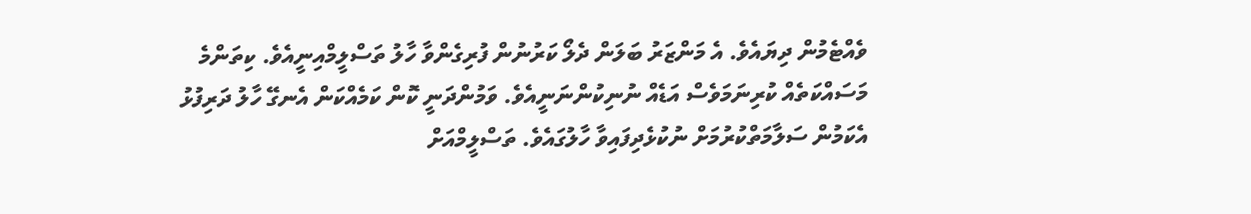ވެއްޓެމުން ދިޔައެވެ. އެ މަންޒަރު ބަލަން ދެލޯ ކަރުނުން ފުރިގެންވާ ހާލު ތަސްލީމްއިނީއެވެ. ކިތަންމެ މަސައްކަތެއް ކުރިނަމަވެސް އަޑެއް ނުނިކުންނަނީއެވެ. ވަމުންދަނީ ކޮން ކަމެއްކަން އެނގޭ ހާލު ދަރިފުޅު އެކަމުން ސަލާމަތްކުރުމަށް ނުކުޅެދިފައިވާ ހާލުގައެވެ. ތަސްލީމްއަށް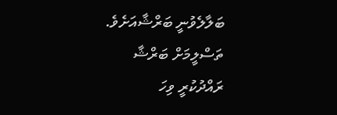ބަލާލެވުނީ ބަރްޝާއަށެވެ. ތަސްލީމަށް ބަރްޝާ ރައްދުކުރީ ވިހަ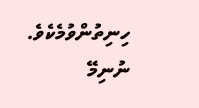ހިނިތުންވުމެކެވެ.
ނުނިމޭ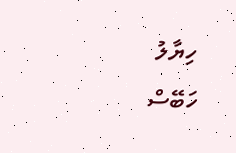ހިޔާލު
ހަބޭސް